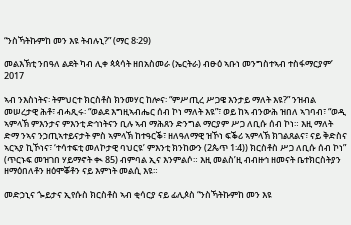“ንስኻትኩምከ መን እዩ ትብሉኒ?” (ማር 8፡29)

መልእኽቲ ንበዓለ ልደት ካብ ሊቀ ጳጳሳት ዘበአስመራ (ኤርትራ) ብፁዕ ኣቡነ መንግስተኣብ ተስፋማርያም’ 2017

ኣብ ንእስነትና፡ ትምህርተ ክርስቶስ ክንመሃር ከሎና፡ “ምሥጢረ ሥጋዌ እንታይ ማለት እዩ?” ንዝብል መሠረታዊ ሕቶ፣ ብሓጺሩ፡ “ወልደ እግዚኣብሔር ሰብ ኮነ ማለት እዩ”፣ ወይ ከኣ ብንውሕ ዝበለ ኣገባብ፣ “ወዲ ኣምላኽ ምእንታና ምእንቲ ድኅነትናን ቢሉ ኣብ ማሕጸን ድንግል ማርያም ሥጋ ለቢሱ ሰብ ኮነ። እዚ ማለት ድማ ንኣና ንኃጢኣተይናታት ምስ ኣምላኽ ከተዓርቕ፣ ዘለዓለማዊ ዝኾነ ፍቕሪ ኣምላኽ ክገልጸልና፣ ናይ ቅድስና ኣርኣያ ኪኾነና፣ ‘ተሳተፍቲ መለኮታዊ ባህርዩ’ ምእንቲ ክንከውን (2ጴጥ 1፡4)) ክርስቶስ ሥጋ ለቢሱ ሰብ ኮነ” (ጥርኑፍ መዝገበ ሃይማኖት ቊ 85) ብምባል ኢና እንምልሶ። እዚ መልስ’ዚ ብብዙኅ ዘመናት ቤተክርስትያን ዘማዕበለቶን ዘዕሞቖቶን ናይ እምነት መልሲ እዩ።

መድኃኒና ጐይታና ኢየሱስ ክርስቶስ ኣብ ቂሳርያ ናይ ፊሊጶስ “ንስኻትኩምከ መን እዩ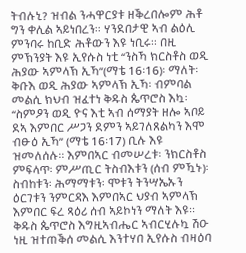ትብሉኒ? ዝብል ንሓዋርያቱ ዘቕረበሎም ሕቶ ግን ቀሊል ኣይነበረን። ሃንደበታዊ ኣብ ልዕሊ ምንባሩ ከቢድ ሕቶውን እዩ ነቢሩ። በዚ ምኽንያት እዩ ኢየሱስ ነቲ “ንስኻ ክርስቶስ ወዲ ሕያው ኣምላኽ ኢኻ”(ማቴ 16፡16)፡ ማለት፡ ቅቡእ ወዲ ሕያው ኣምላኽ ኢኻ፡ ብምባል መልሲ ክህብ ዝፈተነ ቅዱስ ጴጥሮስ እኳ፡ “ስምዖን ወዲ ዮና እቲ ኣብ ሰማያት ዘሎ ኣቦይ ደኣ እምበር ሥጋን ደምን ኣይገለጸልካን እሞ ብፁዕ ኢኻ” (ማቴ 16፡17) ቢሉ እዩ ዝመለሰሉ። እምበኣር ብመሠረቱ፡ ንክርስቶስ ምፍላጥ፡ ምሥጢር ትስብእቱን (ሰብ ምዃኑ)፡ ስብከቱን፡ ሕማማቱን፡ ሞቱን ትንሣኤኡን ዕርገቱን ንምርዳእ እምበኣር ህያብ ኣምላኽ እምበር ፍረ ጻዕሪ ሰብ ኣይኮነን ማለት እዩ። ቅዱስ ጴጥሮስ እግዚኣብሔር ኣብርሂሉኳ ሽዑ ነዚ ዝተጠቕሰ መልሲ እንተሃበ ኢየሱስ ብዛዕባ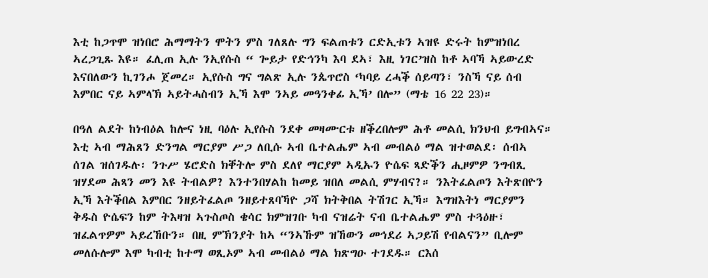እቲ ከጋጥሞ ዝነበሮ ሕማማትን ሞትን ምስ ገለጸሉ ግን ፍልጠቱን ርድኢቱን ኣዝዩ ድሩት ከምዝነበረ ኣረጋጊጹ እዩ። ፈሊጠ ኢሉ ንኢየሱስ “ ጐይታ የድኅንካ እባ ደኣ፣ እዚ ነገር’ዝስ ከቶ ኣባኻ ኣይውረድ እናበለውን ኪገንሖ ጀመረ። ኢየሱስ ግና ግልጽ ኢሉ ንጴጥሮስ ‘ካባይ ረሓቕ ሰይጣን፣ ንስኻ ናይ ሰብ እምበር ናይ ኣምላኽ ኣይትሓስብን ኢኻ እሞ ንኣይ መዓንቀፊ ኢኻ’ በሎ” (ማቴ 16 22 23)።

በዓለ ልደት ከነብዕል ከሎና ነዚ ባዕሉ ኢየሱስ ንደቀ መዛሙርቱ ዘቕረበሎም ሕቶ መልሲ ክንህብ ይግብኣና። እቲ ኣብ ማሕጸን ድንግል ማርያም ሥጋ ለቢሱ ኣብ ቤተልሔም ኣብ መብልዕ ማል ዝተወልደ፡ ሰብኣ ሰገል ዝሰገዱሉ፡ ንጉሥ ሄሮድስ ክቐትሎ ምስ ደለየ ማርያም ኣዲኡን ዮሴፍ ጻድቕን ሒዞምዎ ንግብጺ ዝሃደመ ሕጻን መን እዩ ትብልዎ? እንተንበሃልከ ከመይ ዝበለ መልሲ ምሃብና?። ንእትፈልጦን እትጽበዮን ኢኻ እትቕበል እምበር ንዘይትፈልጦ ንዘይተጸባኻዮ ጋሻ ክትቅበል ትሽገር ኢኻ። እግዝእትነ ማርያምን ቅዱስ ዮሴፍን ከም ትእዛዝ ኣጉስጦስ ቄሳር ክምዝገቡ ካብ ናዝሬት ናብ ቤተልሔም ምስ ተጓዕዙ፣ ዝፈልጥዎም ኣይረኸቡን። በዚ ምኽንያት ከኣ “ንኣኹም ዝኸውን መኅደሪ ኣጋይሽ የብልናን” ቢሎም መለሱሎም እሞ ካብቲ ከተማ ወጺኦም ኣብ መብልዕ ማል ክጽግዑ ተገደዱ። ርእሰ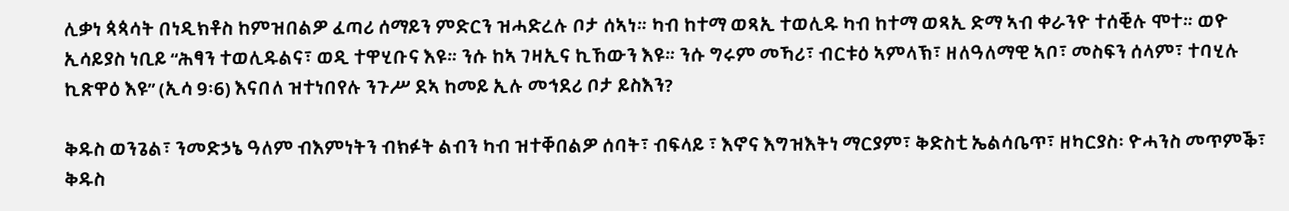ሊቃነ ጳጳሳት በነዲክቶስ ከምዝበልዎ ፈጣሪ ሰማይን ምድርን ዝሓድረሉ ቦታ ሰኣነ። ካብ ከተማ ወጻኢ ተወሊዱ ካብ ከተማ ወጻኢ ድማ ኣብ ቀራንዮ ተሰቒሉ ሞተ። ወዮ ኢሳይያስ ነቢይ “ሕፃን ተወሊዱልና፣ ወዲ ተዋሂቡና እዩ። ንሱ ከኣ ገዛኢና ኪኸውን እዩ። ንሱ ግሩም መኻሪ፣ ብርቱዕ ኣምላኽ፣ ዘለዓለማዊ ኣቦ፣ መስፍን ሰላም፣ ተባሂሉ ኪጽዋዕ እዩ” (ኢሳ 9፡6) እናበለ ዝተነበየሉ ንጉሥ ደኣ ከመይ ኢሉ መኅደሪ ቦታ ይስእን?

ቅዱስ ወንጌል፣ ንመድኃኔ ዓለም ብእምነትን ብክፉት ልብን ካብ ዝተቐበልዎ ሰባት፣ ብፍላይ ፣ እኖና እግዝእትነ ማርያም፣ ቅድስቲ ኤልሳቤጥ፣ ዘካርያስ፡ ዮሓንስ መጥምቕ፣ ቅዱስ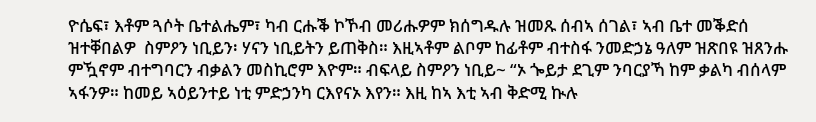ዮሴፍ፣ እቶም ጓሶት ቤተልሔም፣ ካብ ርሑቕ ኮኾብ መሪሑዎም ክሰግዱሉ ዝመጹ ሰብኣ ሰገል፣ ኣብ ቤተ መቕድሰ ዝተቐበልዎ  ስምዖን ነቢይን፡ ሃናን ነቢይትን ይጠቅስ። እዚኣቶም ልቦም ከፊቶም ብተስፋ ንመድኃኔ ዓለም ዝጽበዩ ዝጸንሑ ምዃኖም ብተግባርን ብቃልን መስኪሮም እዮም። ብፍላይ ስምዖን ነቢይ~ “ኦ ጐይታ ደጊም ንባርያኻ ከም ቃልካ ብሰላም ኣፋንዎ። ከመይ ኣዕይንተይ ነቲ ምድኃንካ ርእየናኦ እየን። እዚ ከኣ እቲ ኣብ ቅድሚ ኲሉ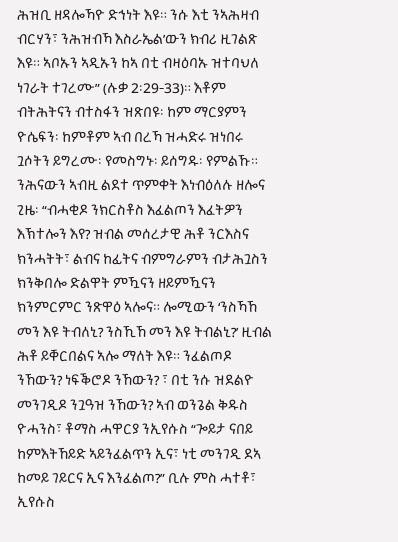ሕዝቢ ዘዳሎኻዮ ድኅነት እዩ። ንሱ እቲ ንኣሕዛብ ብርሃን፣ ንሕዝብኻ እስራኤል’ውን ክብሪ ዚገልጽ እዩ። ኣቦኡን ኣዲኡን ከኣ በቲ ብዛዕባኡ ዝተባህለ ነገራት ተገረሙ” (ሉቃ 2፡29-33)። እቶም ብትሕትናን ብተስፋን ዝጽበዩ፡ ከም ማርያምን ዮሴፍን፡ ከምቶም ኣብ በረኻ ዝሓድሩ ዝነበሩ ጓሶትን ይግረሙ፡ የመስግኑ፡ ይሰግዱ፡ የምልኹ። ንሕናውን ኣብዚ ልደተ ጥምቀት እነብዕለሉ ዘሎና ጊዜ፡ “ብሓቂዶ ንክርስቶስ እፈልጦን እፈትዎን እኽተሎን እየ? ዝብል መሰረታዊ ሕቶ ንርእስና ክንሓትት፣ ልብና ከፊትና ብምግራምን ብታሕጓስን ክንቅበሎ ድልዋት ምዃናን ዘይምዃናን ክንምርምር ንጽዋዕ ኣሎና። ሎሚውን ‘ንስኻኸ መን እዩ ትብለኒ? ንስኺኸ መን እዩ ትብልኒ?’ ዚብል ሕቶ ይቐርበልና ኣሎ ማለት እዩ። ንፈልጦዶ ንኸውን? ነፍቕሮዶ ንኸውን? ፣ በቲ ንሱ ዝደልዮ መንገዲዶ ንጓዓዝ ንኸውን? ኣብ ወንጌል ቅዱስ ዮሓንስ፣ ቶማስ ሓዋርያ ንኢየሱስ “ጐይታ ናበይ ከምእትኸይድ ኣይንፈልጥን ኢና፣ ነቲ መንገዲ ደኣ ከመይ ገይርና ኢና እንፈልጦ?” ቢሉ ምስ ሓተቶ፣ ኢየሱስ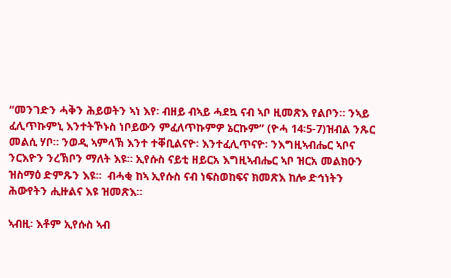“መንገድን ሓቅን ሕይወትን ኣነ እየ፡ ብዘይ ብኣይ ሓደኳ ናብ ኣቦ ዚመጽእ የልቦን። ንኣይ ፈሊጥኩምኒ እንተትኾኑስ ነቦይውን ምፈለጥኩምዎ ኔርኩም” (ዮሓ 14፡5-7)ዝብል ንጹር መልሲ ሃቦ። ንወዲ ኣምላኽ እንተ ተቐቢልናዮ፡ እንተፈሊጥናዮ፡ ንእግዚኣብሔር ኣቦና ንርእዮን ንረኽቦን ማለት እዩ። ኢየሱስ ናይቲ ዘይርአ እግዚኣብሔር ኣቦ ዝርአ መልክዑን ዝስማዕ ድምጹን እዩ።  ብሓቂ ከኣ ኢየሱስ ናብ ነፍስወከፍና ክመጽእ ከሎ ድኅነትን ሕውየትን ሒዙልና እዩ ዝመጽእ።

ኣብዚ፡ እቶም ኢየሱስ ኣብ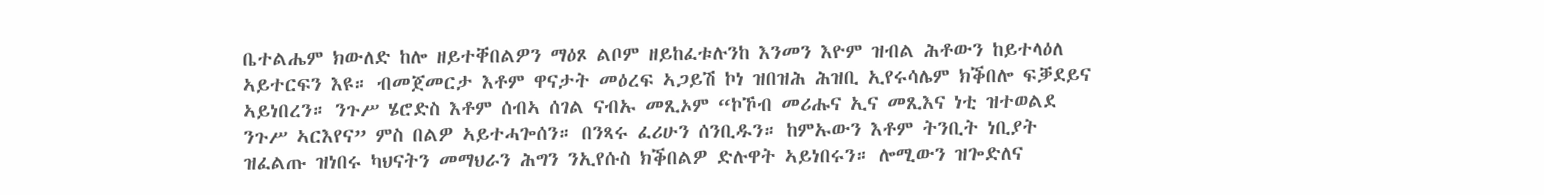ቤተልሔም ክውለድ ከሎ ዘይተቐበልዎን ማዕጾ ልቦም ዘይከፈቱሉንከ እንመን እዮም ዝብል ሕቶውን ከይተላዕለ ኣይተርፍን እዩ። ብመጀመርታ እቶም ዋናታት መዕረፍ ኣጋይሽ ኮነ ዝበዝሕ ሕዝቢ ኢየሩሳሌም ክቕበሎ ፍቓደይና ኣይነበረን። ንጉሥ ሄሮድስ እቶም ሰብኣ ሰገል ናብኡ መጺኦም “ኮኾብ መሪሑና ኢና መጺእና ነቲ ዝተወልደ ንጉሥ ኣርእየና” ምስ በልዎ ኣይተሓጐሰን። በንጻሩ ፈሪሁን ሰንቢዱን። ከምኡውን እቶም ትንቢት ነቢያት ዝፈልጡ ዝነበሩ ካህናትን መማህራን ሕግን ንኢየሱስ ክቕበልዎ ድሉዋት ኣይነበሩን። ሎሚውን ዝጐድለና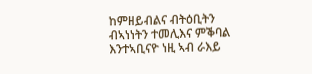ከምዘይብልና ብትዕቢትን ብኣነነትን ተመሊእና ምቕባል እንተኣቢናዮ ነዚ ኣብ ራእይ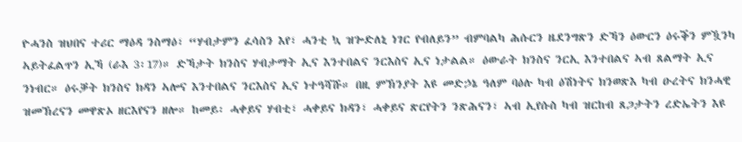ዮሓንስ ዝህበና ተሪር ማዕዳ ንስማዕ፣ “ሃብታምን ፈሳስን እየ፣ ሓንቲ ኳ ዝጐድለኒ ነገር የብለይን” ብምባልካ ሕሱርን ዜደንግጽን ድኻን ዕውርን ዕሩቕን ምዃንካ ኣይትፈልጥን ኢኻ (ራእ 3፡17)። ድኻታት ክንስና ሃብታማት ኢና እንተበልና ንርእስና ኢና ነታልል። ዕውራት ክንስና ንርኢ እንተበልና ኣብ ጸልማት ኢና ንነብር። ዕሩቓት ክንስና ክዳን ኣሎና እንተበልና ንርእስና ኢና ነተዓሻሹ። በዚ ምኽንያት እዩ መድኃኔ ዓለም ባዕሉ ካብ ዕሽነትና ክንወጽእ ካብ ዑረትና ክንሓዊ ዝመኽረናን መዋጽኦ ዘርእየናን ዘሎ። ከመይ፡ ሓቀይና ሃብቲ፣ ሓቀይና ክዳን፣ ሓቀይና ጽርየትን ንጽሕናን፣ ኣብ ኢየሱስ ካብ ዝርከብ ጸጋታትን ረድኤትን እዩ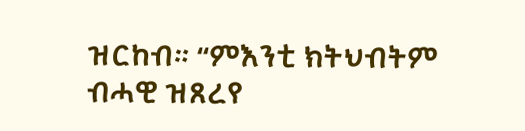ዝርከብ። “ምእንቲ ክትህብትም ብሓዊ ዝጸረየ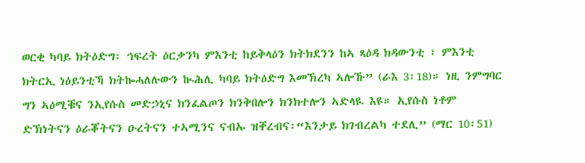ወርቂ ካባይ ክትዕድግ፡ ኅፍረት ዕርቃንካ ምእንቲ ከይቅላዕን ክትክደንን ከኣ ጻዕዳ ክዳውንቲ ፣ ምእንቲ ክትርኢ ነዕይንቲኻ ክትኰሓለሉውን ኲሕሊ ካባይ ክትዕድግ እመኽረካ ኣሎኹ” (ራእ 3፡18)። ነዚ ንምግባር ግን ኣዕሚቑና ንኢየሱስ መድኃኒና ክንፈልጦን ክንቅበሎን ክንክተሎን ኣድላዪ እዩ። ኢየሱስ ነቶም ድኽነትናን ዕራቖትናን ዑረትናን ተኣሚንና ናብኡ ዝቐረብና፡“እንታይ ክገብረልካ ተደሊ” (ማር 10፡51)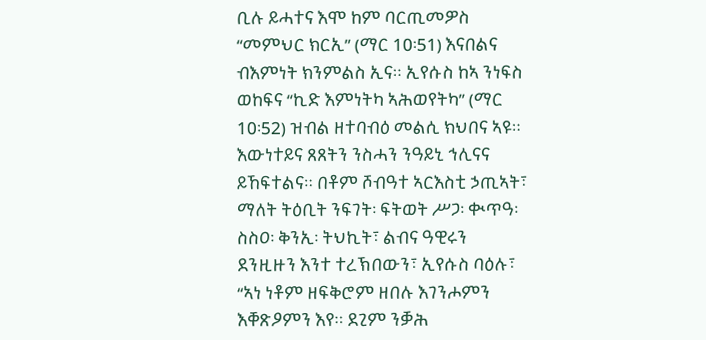ቢሉ ይሓተና እሞ ከም ባርጢመዎስ “መምህር ክርኢ” (ማር 10፡51) እናበልና ብእምነት ክንምልስ ኢና። ኢየሱስ ከኣ ንነፍስ ወከፍና “ኪድ እምነትካ ኣሕወየትካ” (ማር 10፡52) ዝብል ዘተባብዕ መልሲ ክህበና ኣዩ። እውነተይና ጸጸትን ንስሓን ንዓይኒ ኅሊናና ይኸፍተልና። በቶም ሾብዓተ ኣርእስቲ ኃጢኣት፣ ማለት ትዕቢት ንፍገት፡ ፍትወት ሥጋ፡ ቊጥዓ፡ ስስዐ፡ ቅንኢ፡ ትህኪት፣ ልብና ዓዊሩን ደንዚዙን እንተ ተረኽበውን፣ ኢየሱስ ባዕሉ፣ “ኣነ ነቶም ዘፍቅሮም ዘበሉ እገንሖምን እቐጽዖምን እየ። ደጊም ንቓሕ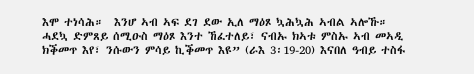እሞ ተነሳሕ።  እንሆ ኣብ ኣፍ ደገ ደው ኢለ ማዕጾ ኳሕኳሕ ኣብል ኣሎኹ። ሓደኳ ድምጸይ ሰሚዑስ ማዕጾ እንተ ኸፈተለይ፣ ናብኡ ክኣቱ ምስኡ ኣብ መኣዲ ክቕመጥ እየ፣ ንሱውን ምሳይ ኪቕመጥ እዩ” (ራእ 3፡19-20) እናበለ ዓብይ ተስፋ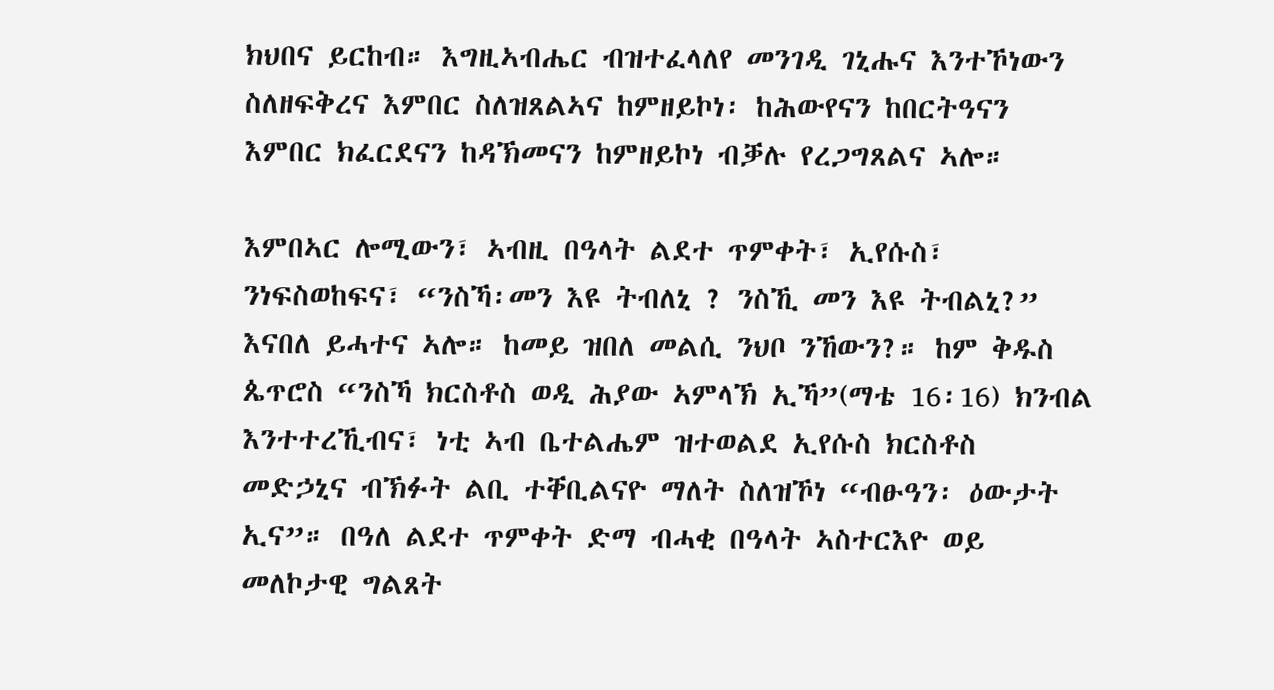ክህበና ይርከብ። እግዚኣብሔር ብዝተፈላለየ መንገዲ ገኒሑና እንተኾነውን ስለዘፍቅረና እምበር ስለዝጸልኣና ከምዘይኮነ፡ ከሕውየናን ከበርትዓናን እምበር ክፈርደናን ከዳኽመናን ከምዘይኮነ ብቓሉ የረጋግጸልና ኣሎ።

እምበኣር ሎሚውን፣ ኣብዚ በዓላት ልደተ ጥምቀት፣ ኢየሱስ፣ ንነፍስወከፍና፣ “ንስኻ፡መን እዩ ትብለኒ ? ንስኺ መን እዩ ትብልኒ?” እናበለ ይሓተና ኣሎ። ከመይ ዝበለ መልሲ ንህቦ ንኸውን?። ከም ቅዱስ ጴጥሮስ “ንስኻ ክርስቶስ ወዲ ሕያው ኣምላኽ ኢኻ”(ማቴ 16፡16) ክንብል እንተተረኺብና፣ ነቲ ኣብ ቤተልሔም ዝተወልደ ኢየሱስ ክርስቶስ መድኃኒና ብኽፉት ልቢ ተቐቢልናዮ ማለት ስለዝኾነ “ብፁዓን፡ ዕውታት ኢና”። በዓለ ልደተ ጥምቀት ድማ ብሓቂ በዓላት ኣስተርእዮ ወይ መለኮታዊ ግልጸት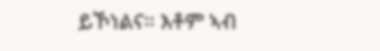ይኾነልና። እቶም ኣብ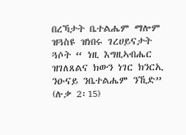በረኻታት ቤተልሔም ማሎም ዝጓስዩ ዝነበሩ ገረሀይናታት ጓሶት “ ነዚ እግዚኣብሔር ዝገለጸልና ክውን ነገር ክንርኢ ንዑናይ ንቤተልሔም ንኺድ” (ሉቃ 2፡15)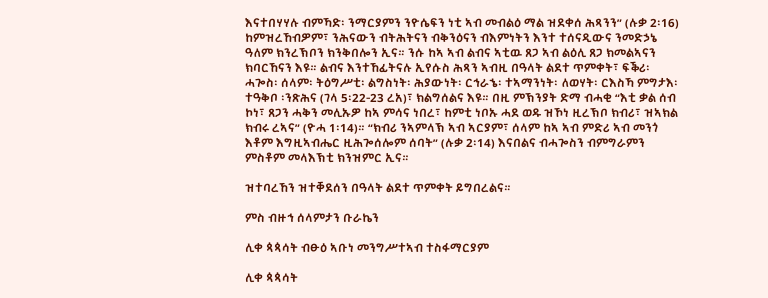እናተበሃሃሉ ብምኻድ፡ ንማርያምን ንዮሴፍን ነቲ ኣብ መብልዕ ማል ዝደቀሰ ሕጻንን” (ሉቃ 2፡16) ከምዝረኸብዎም፣ ንሕናውን ብትሕትናን ብቅንዕናን ብእምነትን እንተ ተሰናዲውና ንመድኃኔ ዓለም ክንረኽቦን ክንቅበሎን ኢና። ንሱ ከኣ ኣብ ልብና ኣቲዉ ጸጋ ኣብ ልዕሊ ጸጋ ክመልኣናን ክባርኸናን እዩ። ልብና እንተኸፊትናሉ ኢየሱስ ሕጻን ኣብዚ በዓላት ልደተ ጥምቀት፣ ፍቕሪ፡ ሓጐስ፡ ሰላም፡ ትዕግሥቲ፡ ልግስነት፡ ሕያውነት፡ ርኅራኄ፡ ተኣማንነት፡ ለወሃት፡ ርእስኻ ምግታእ፡ ተዓቅቦ ፡ንጽሕና (ገላ 5፡22-23 ረአ)፣ ክልግሰልና እዩ። በዚ ምኽንያት ድማ ብሓቂ “እቲ ቃል ሰብ ኮነ፣ ጸጋን ሓቅን መሊኡዎ ከኣ ምሳና ነበረ፣ ከምቲ ነቦኡ ሓደ ወዱ ዝኾነ ዚረኽቦ ክብሪ፣ ዝኣክል ክብሩ ረኣና” (ዮሓ 1፡14)። “ክብሪ ንኣምላኽ ኣብ ኣርያም፣ ሰላም ከኣ ኣብ ምድሪ ኣብ መንጎ እቶም እግዚኣብሔር ዚሕጐሰሎም ሰባት” (ሉቃ 2፡14) እናበልና ብሓጐስን ብምግራምን ምስቶም መላእኽቲ ክንዝምር ኢና።

ዝተባረኸን ዝተቐደሰን በዓላት ልደተ ጥምቀት ይግበረልና።

ምስ ብዙኅ ሰላምታን ቡራኬን

ሊቀ ጳጳሳት ብፁዕ ኣቡነ መንግሥተኣብ ተስፋማርያም

ሊቀ ጳጳሳት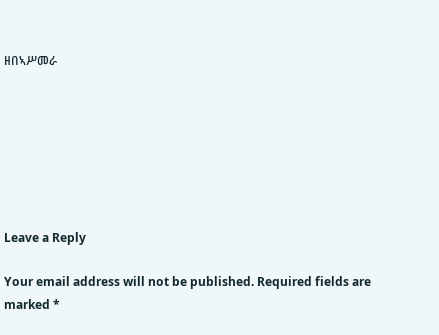ዘበኣሥመራ







Leave a Reply

Your email address will not be published. Required fields are marked *